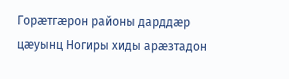Горæтгæрон районы дарддæр цæуынц Ногиры хиды арæзтадон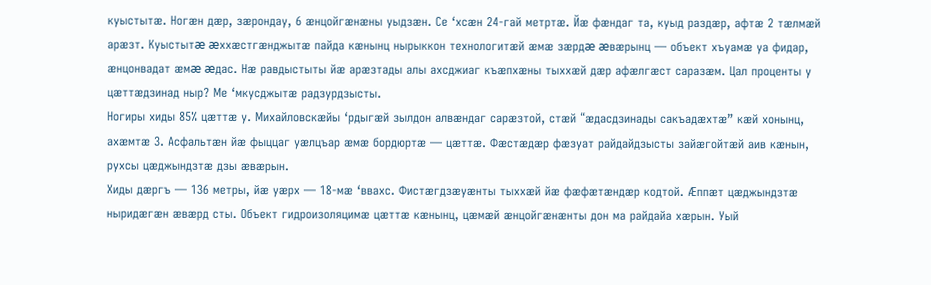куыстытæ. Ногæн дæр, зæрондау, 6 æнцойгæнæны уыдзæн. Се ‘хсæн 24-гай метртæ. Йæ фæндаг та, куыд раздæр, афтæ 2 тæлмæй арæзт. Куыстытæ æххæстгæнджытæ пайда кæнынц нырыккон технологитæй æмæ зæрдæ æвæрынц — объект хъуамæ уа фидар, æнцонвадат æмæ æдас. Нæ равдыстыты йæ арæзтады алы ахсджиаг къæпхæны тыххæй дæр афæлгæст саразæм. Цал проценты у цæттæдзинад ныр? Ме ‘мкусджытæ радзурдзысты.
Ногиры хиды 85% цæттæ у. Михайловскæйы ‘рдыгæй зылдон алвæндаг сарæзтой, стæй “æдасдзинады сакъадæхтæ” кæй хонынц, ахæмтæ 3. Асфальтæн йæ фыццаг уæлцъар æмæ бордюртæ — цæттæ. Фæстæдæр фæзуат райдайдзысты зайæгойтæй аив кæнын, рухсы цæджындзтæ дзы æвæрын.
Хиды дæргъ — 136 метры, йæ уæрх — 18-мæ ‘ввахс. Фистæгдзæуæнты тыххæй йæ фæфæтæндæр кодтой. Æппæт цæджындзтæ ныридæгæн æвæрд сты. Объект гидроизоляцимæ цæттæ кæнынц, цæмæй æнцойгæнæнты дон ма райдайа хæрын. Уый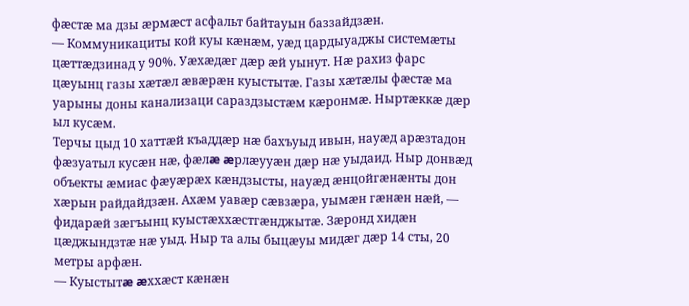фæстæ ма дзы æрмæст асфальт байтауын баззайдзæн.
— Коммуникациты кой куы кæнæм, уæд цардыуаджы системæты цæттæдзинад у 90%. Уæхæдæг дæр æй уынут. Нæ рахиз фарс цæуынц газы хæтæл æвæрæн куыстытæ. Газы хæтæлы фæстæ ма уарыны доны канализаци сараздзыстæм кæронмæ. Ныртæккæ дæр ыл кусæм.
Терчы цыд 10 хаттæй къаддæр нæ бахъуыд ивын, науæд арæзтадон фæзуатыл кусæн нæ, фæлæ æрлæууæн дæр нæ уыдаид. Ныр донвæд объекты æмиас фæуæрæх кæндзысты, науæд æнцойгæнæнты дон хæрын райдайдзæн. Ахæм уавæр сæвзæра, уымæн гæнæн нæй, — фидарæй зæгъынц куыстæххæстгæнджытæ. Зæронд хидæн цæджындзтæ нæ уыд. Ныр та алы быцæуы мидæг дæр 14 сты, 20 метры арфæн.
— Куыстытæ æххæст кæнæн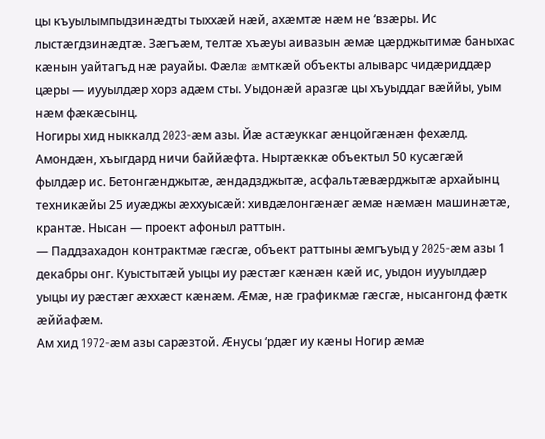цы къуылымпыдзинæдты тыххæй нæй, ахæмтæ нæм не ‘взæры. Ис лыстæгдзинæдтæ. Зæгъæм, телтæ хъæуы аивазын æмæ цæрджытимæ баныхас кæнын уайтагъд нæ рауайы. Фæлæ æмткæй объекты алыварс чидæриддæр цæры — иууылдæр хорз адæм сты. Уыдонæй аразгæ цы хъуыддаг вæййы, уым нæм фæкæсынц.
Ногиры хид ныккалд 2023-æм азы. Йæ астæуккаг æнцойгæнæн фехæлд. Амондæн, хъыгдард ничи баййæфта. Ныртæккæ объектыл 50 кусæгæй фылдæр ис. Бетонгæнджытæ, æндадзджытæ, асфальтæвæрджытæ архайынц техникæйы 25 иуæджы æххуысæй: хивдæлонгæнæг æмæ нæмæн машинæтæ, крантæ. Нысан — проект афоныл раттын.
— Паддзахадон контрактмæ гæсгæ, объект раттыны æмгъуыд у 2025-æм азы 1 декабры онг. Куыстытæй уыцы иу рæстæг кæнæн кæй ис, уыдон иууылдæр уыцы иу рæстæг æххæст кæнæм. Æмæ, нæ графикмæ гæсгæ, нысангонд фæтк æййафæм.
Ам хид 1972-æм азы сарæзтой. Æнусы ‘рдæг иу кæны Ногир æмæ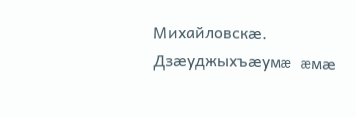Михайловскæ. Дзæуджыхъæумæ æмæ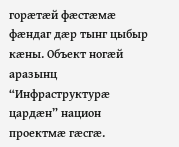горæтæй фæстæмæ фæндаг дæр тынг цыбыр кæны. Объект ногæй аразынц “Инфраструктурæ цардæн” национ проектмæ гæсгæ.